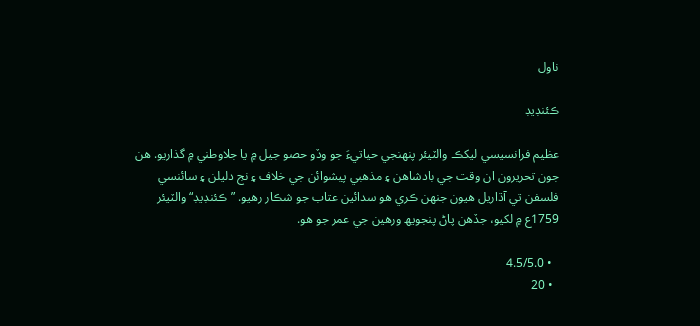ناول

ڪئنڊيڊ

عظيم فرانسيسي ليکڪ والٽيئر پنھنجي حياتيءَ جو وڏو حصو جيل ۾ يا جلاوطني ۾ گذاريو. ھن جون تحريرون ان وقت جي بادشاھن ۽ مذھبي پيشوائن جي خلاف ۽ نج دليلن ۽ سائنسي فلسفن تي آڌاريل ھيون جنھن ڪري ھو سدائين عتاب جو شڪار رھيو. ”ڪئنڊيڊ“ والٽيئر 1759ع ۾ لکيو، جڏهن پاڻ پنجويھ ورهين جي عمر جو هو.

  • 4.5/5.0
  • 20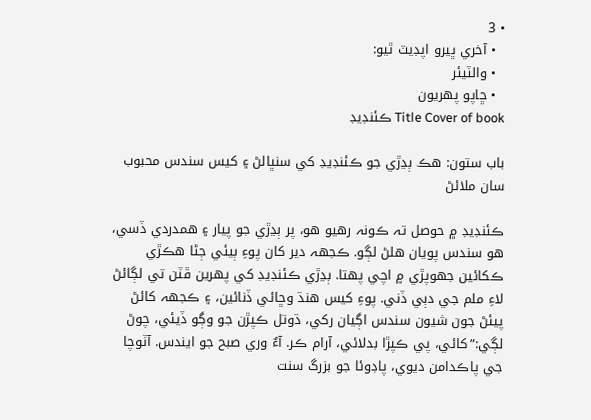• 3
  • آخري ڀيرو اپڊيٽ ٿيو:
  • والٽيئر
  • ڇاپو پھريون
Title Cover of book ڪئنڊيڊ

باب ستون: هڪ ٻڍڙي جو ڪئنڊيڊ کي سنڀالڻ ۽ کيس سندس محبوب سان ملائڻ

ڪئنڊيڊ ۾ حوصل تہ ڪونہ رهيو هو، پر ٻڍڙي جو پيار ۽ همدردي ڏسي، هو سندس پويان هلڻ لڳو. ڪجهہ دير کان پوءِ ٻيئي ڄڻا هڪڙي ڪکائين جهوپڙي ۾ اچي پهتا. ٻڍڙي ڪئنڊيڊ کي پهرين ڦٽن تي لڳائڻ لاءِ ملم جي دٻي ڏني. پوءِ کيس هنڌ وڇائي ڏنائين، ۽ ڪجهہ کائڻ پيئڻ جون شيون سندس اڳيان رکي، ڌوتل ڪپڙن جو وڳو ڏيئي، چوڻ لڳي:”کائي، پي ڪپڙا بدلائي، آرام ڪر. آءٌ وري صبح جو ايندس. آٽوچا جي پاڪدامن ديوي، پاڊوئا جو بزرگ سنت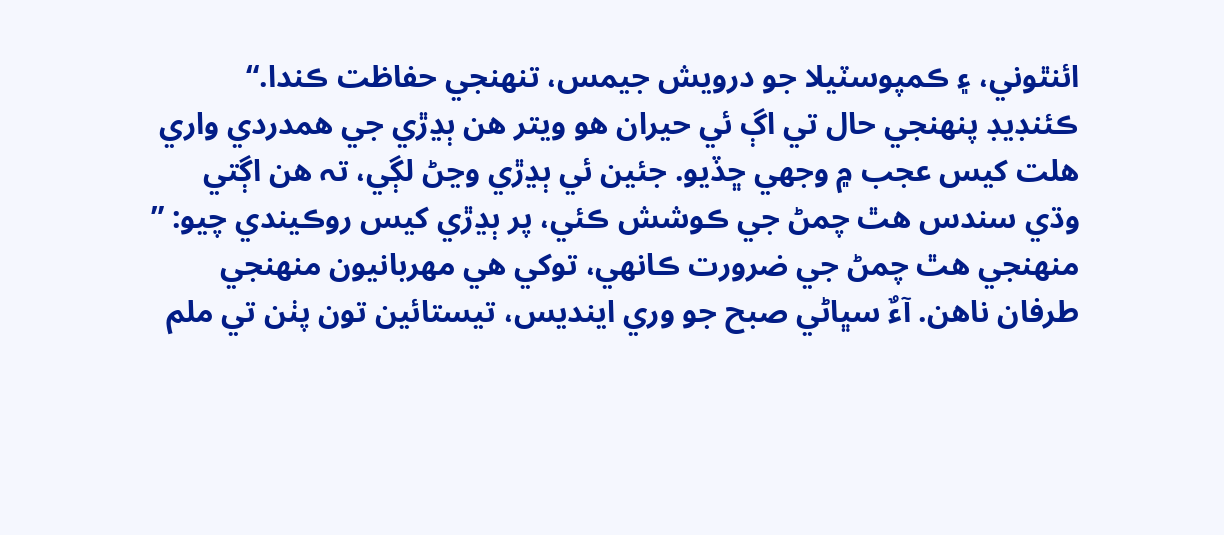ائنٿوني، ۽ ڪمپوسٽيلا جو درويش جيمس، تنهنجي حفاظت ڪندا.“
ڪئنڊيڊ پنهنجي حال تي اڳ ئي حيران هو ويتر هن ٻڍڙي جي همدردي واري هلت کيس عجب ۾ وجهي ڇڏيو. جئين ئي ٻڍڙي وڃڻ لڳي، تہ هن اڳتي وڌي سندس هٿ چمڻ جي ڪوشش ڪئي، پر ٻڍڙي کيس روڪيندي چيو: ” منهنجي هٿ چمڻ جي ضرورت ڪانهي، توکي هي مهربانيون منهنجي طرفان ناهن. آءٌ سڀاڻي صبح جو وري اينديس، تيستائين تون پٺن تي ملم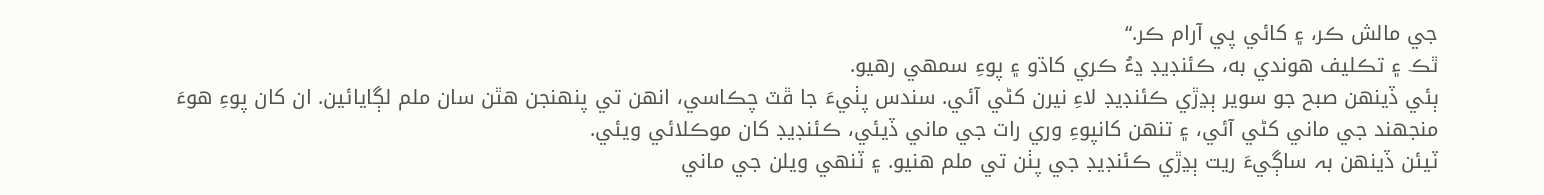جي مالش ڪر، ۽ کائي پي آرام ڪر.“
ٿڪ ۽ تڪليف هوندي به، ڪئنڊيڊ ڍءُ ڪري کاڌو ۽ پوءِ سمهي رهيو.
ٻئي ڏينهن صبح جو سوير ٻڍڙي ڪئنڊيڊ لاءِ نيرن کڻي آئي. سندس پٺيءَ جا ڦٽ چڪاسي، انهن تي پنهنجن هٿن سان ملم لڳايائين. ان کان پوءِ هوءَ منجهند جي ماني کڻي آئي، ۽ تنهن کانپوءِ وري رات جي ماني ڏيئي، ڪئنڊيڊ کان موڪلائي ويئي.
ٽيئن ڏينهن بہ ساڳيءَ ريت ٻڍڙي ڪئنڊيڊ جي پٺن تي ملم هنيو. ۽ ٽنهي ويلن جي ماني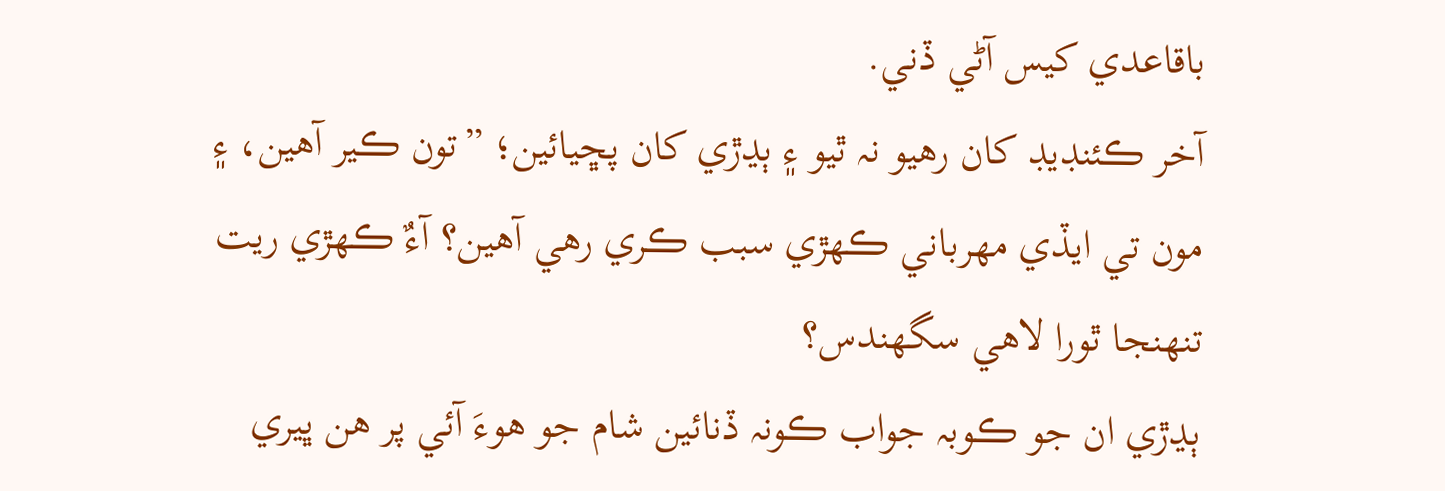باقاعدي کيس آڻي ڏني.
آخر ڪئنڊيڊ کان رهيو نہ ٿيو ۽ ٻڍڙي کان پڇيائين؛ ”تون ڪير آهين، ۽ مون تي ايڏي مهرباني ڪهڙي سبب ڪري رهي آهين؟ آءٌ ڪهڙي ريت تنهنجا ٿورا لاهي سگهندس؟
ٻڍڙي ان جو ڪوبہ جواب ڪونہ ڏنائين شام جو هوءَ آئي پر هن ڀيري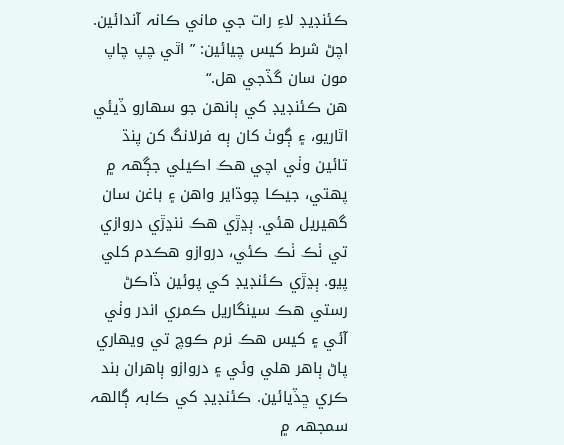ڪئنڊيڊ لاءِ رات جي ماني ڪانہ آندائين. اچڻ شرط کيس چيائين: ” اٿي چپ چاپ مون سان گڏجي هل.“
هن ڪئنڊيڊ کي ٻانهن جو سهارو ڏيئي اٿاريو، ۽ ڳوٺ کان ٻه فرلانگ کن پنڌ تائين وٺي اچي هڪ اڪيلي جڳھہ ۾ پهتي، جيڪا چوڌاير واهن ۽ باغن سان گهيريل هئي. ٻڍڙي هڪ ننڍڙي دروازي تي ٺڪ ٺڪ ڪئي، دروازو هڪدم کلي پيو. ٻڍڙي ڪئنڊيڊ کي پوئين ڏاڪڻ رستي هڪ سينگاريل ڪمري اندر وٺي آئي ۽ کيس هڪ نرم ڪوچ تي ويهاري پاڻ ٻاهر هلي وئي ۽ دروازو ٻاهران بند ڪري ڇڏيائين. ڪئنڊيڊ کي ڪابہ ڳالھہ سمجهہ ۾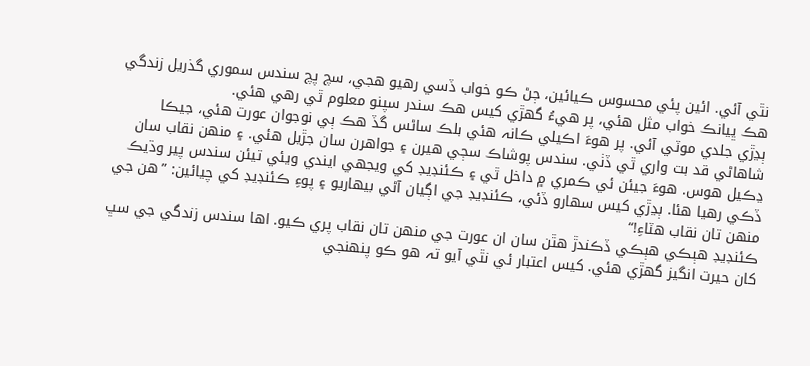نٿي آئي. ائين پئي محسوس ڪيائين، ڄڻ ڪو خواب ڏسي رهيو هجي، سچ پچ سندس سموري گذريل زندگي هڪ ڀيانڪ خواب مثل هئي، پر هيءُ گهڙي کيس هڪ سندر سپنو معلوم ٿي رهي هئي.
ٻڍڙي جلدي موٽي آئي. پر هوءَ اڪيلي ڪانہ هئي بلڪ ساڻس گڏ هڪ ٻي نوجوان عورت هئي، جيڪا شاهاڻي قد بت واري ٿي ڏٺي. سندس پوشاڪ سڄي هيرن ۽ جواهرن سان جڙيل هئي. ۽ منهن نقاب سان ڍڪيل هوس. هوءَ جيئن ئي ڪمري ۾ داخل ٿي ۽ ڪئنڊيڊ کي ويجهي ايندي ويئي تيئن سندس پير وڌيڪ ڏڪي رهيا هئا. ٻڍڙي کيس سهارو ڏئي، ڪئنڊيڊ جي اڳيان آڻي بيهاريو ۽ پوءِ ڪئنڊيڊ کي چيائين: ”هن جي منهن تان نقاب هٽاءِ!“
ڪئنڊيڊ هٻڪي هٻڪي ڏڪندڙ هٿن سان ان عورت جي منهن تان نقاب پري ڪيو. اها سندس زندگي جي سڀ کان حيرت انگيز گهڙي هئي. کيس اعتبار ئي نٿي آيو تہ هو ڪو پنهنجي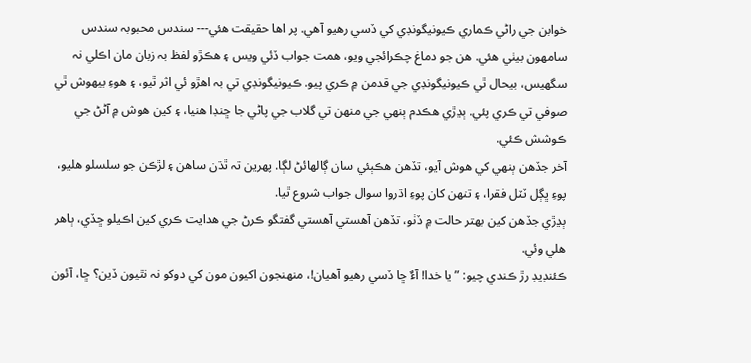خوابن جي راڻي ڪماري ڪيونيگونڊي کي ڏسي رهيو آهي. پر اها حقيقت هئي--- سندس محبوبہ سندس سامهون بيٺي هئي. هن جو دماغ چڪرائجي ويو، همت جواب ڏئي ويس ۽ هڪڙو لفظ بہ زبان مان اڪلي نہ سگهيس، بيحال ٿي ڪيونيگونڊي جي قدمن ۾ ڪري پيو. ڪيونيگونڊي تي بہ اهڙو ئي اثر ٿيو، ۽ هوءِ بيهوش ٿي صوفي تي ڪري پئي. ٻڍڙي هڪدم ٻنهي جي منهن تي گلاب جي پاڻي جا ڇنڊا هنيا، ۽ کين هوش ۾ آڻڻ جي ڪوشش ڪئي.
آخر جڏهن ٻنهي کي هوش آيو، تڏهن هڪٻئي سان ڳالهائڻ لڳا. پهرين تہ ٿڌن ساهن ۽ لڙڪن جو سلسلو هليو، پوءِ ڀڳل ٽٽل فقرا، ۽ تنهن کان پوءِ اڌروا سوال جواب شروع ٿيا.
ٻڍڙي جڏهن کين بهتر حالت ۾ ڏٺو، تڏهن آهستي آهستي گفتگو ڪرڻ جي هدايت ڪري کين اڪيلو ڇڏي، ٻاهر هلي وئي.
ڪئنڊيڊ رڙ ڪندي چيو: ”يا خدا! آءٌ ڇا ڏسي رهيو آهيان!، منهنجون اکيون مون کي دوکو نہ نٿيون ڏين؟ ڇا، آئون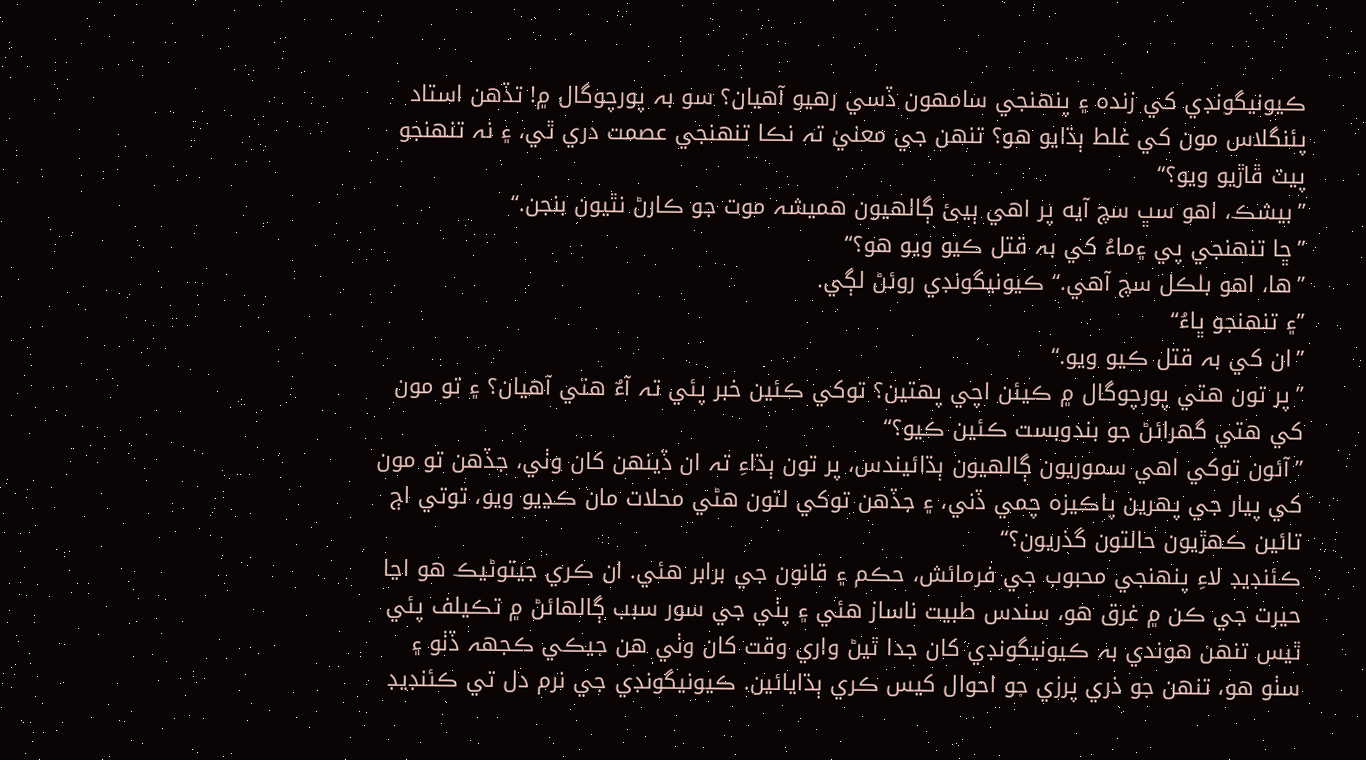ڪيونيگونڊي کي زنده ۽ پنهنجي سامهون ڏسي رهيو آهيان؟ سو بہ پورچوگال ۾! تڏهن استاد پئنگلاس مون کي غلط ٻڌايو هو؟ تنهن جي معنيٰ تہ نڪا تنهنجي عصمت دري ٿي، ۽ نہ تنهنجو پيٽ ڦاڙيو ويو؟“
”بيشڪ، اهو سڀ سچ آيه پر اهي ٻيئ ڳالهيون ھميشہ موت جو ڪارڻ نٿيون بنجن.“
”ڇا تنهنجي پي ۽ماءُ کي بہ قتل ڪيو ويو هو؟“
”ها، اهو بلڪل سچ آهي.“ ڪيونيگونڊي روئڻ لڳي.
”۽ تنهنجو ڀاءُ“
”ان کي بہ قتل ڪيو ويو.“
”پر تون هتي پورچوگال ۾ ڪيئن اچي پهتين؟ توکي ڪئين خبر پئي تہ آءٌ هتي آهيان؟ ۽ تو مون کي هتي گهرائڻ جو بندوبست ڪئين ڪيو؟“
”آئون توکي اهي سموريون ڳالهيون ٻڌائيندس، پر تون ٻڌاءِ تہ ان ڏينهن کان وٺي، جڏهن تو مون کي پيار جي پهرين پاڪيزه چمي ڏني، ۽ جڏهن توکي لتون هڻي محلات مان ڪڍيو ويو، توتي اڄ تائين ڪهڙيون حالتون گذريون؟“
ڪئنڊيڊ لاءِ پنهنجي محبوب جي فرمائش، حڪم ۽ قانون جي برابر هئي. ان ڪري جيتوڻيڪ هو اڃا حيرت جي ڪن ۾ غرق هو، سندس طبيت ناساز هئي ۽ پٺي جي سور سبب ڳالهائڻ ۾ تڪيلف پئي ٿيس تنهن هوندي بہ ڪيونيگونڊي کان جدا ٿيڻ واري وقت کان وٺي هن جيڪي ڪجهہ ڏٺو ۽ سٺو هو، تنهن جو ذري پرزي جو احوال کيس ڪري ٻڌايائين. ڪيونيگونڊي جي نرم دل تي ڪئنڊيڊ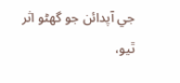جي آپدائن جو گهڻو اثر ٿيو،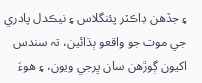۽ جڏهن ڊاڪٽر پئنگلاس ۽ نيڪدل پادري جي موت جو واقعو ٻڌائين، تہ سندس اکيون ڳوڙهن سان ڀرجي ويون، ۽ هوءَ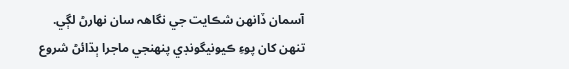آسمان ڏانهن شڪايت جي نگاھہ سان نهارڻ لڳي.
تنهن کان پوءِ ڪيونيگونڊي پنهنجي ماجرا ٻڌائڻ شروع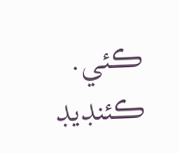ڪئي. ڪئنڊيڊ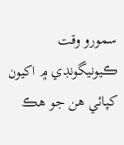سمورو وقت ڪيونيگونڊي ۾ اکيون کپائي هن جو هڪ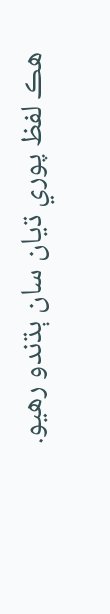هڪ لفظ پوري ڌيان سان ٻڌندو رهيو.